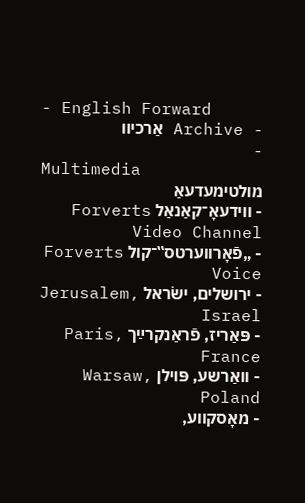- English Forward
- Archive אַרכיוו
-
Multimedia
מולטימעדעאַ
- ווידעאָ־קאַנאַל Forverts Video Channel
- „פֿאָרווערטס‟־קול Forverts Voice
- ירושלים, ישׂראל Jerusalem, Israel
- פּאַריז, פֿראַנקרײַך Paris, France
- וואַרשע, פּוילן Warsaw, Poland
- מאָסקווע,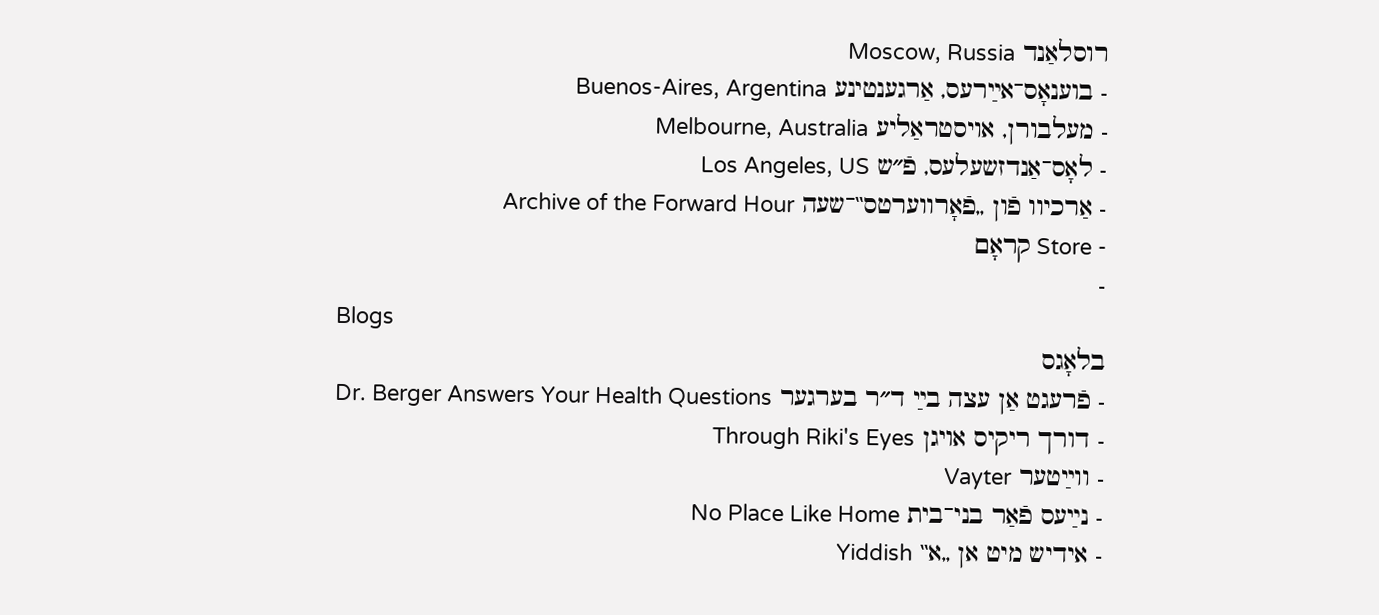רוסלאַנד Moscow, Russia
- בוענאָס־אײַרעס, אַרגענטינע Buenos-Aires, Argentina
- מעלבורן, אויסטראַליע Melbourne, Australia
- לאָס־אַנדזשעלעס, פֿ״ש Los Angeles, US
- אַרכיוו פֿון „פֿאָרווערטס‟־שעה Archive of the Forward Hour
- Store קראָם
-
Blogs
בלאָגס
- פֿרעגט אַן עצה בײַ ד״ר בערגער Dr. Berger Answers Your Health Questions
- דורך ריקיס אויגן Through Riki's Eyes
- ווײַטער Vayter
- נײַעס פֿאַר בני־בית No Place Like Home
- אידיש מיט אן „א‟ Yiddish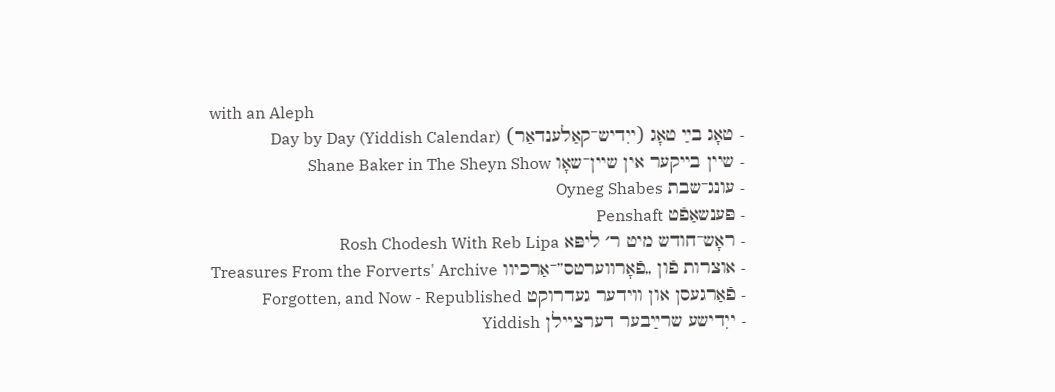with an Aleph
- טאָג בײַ טאָג (ייִדיש־קאַלענדאַר) Day by Day (Yiddish Calendar)
- שיין בייקער אין שיין־שאָו Shane Baker in The Sheyn Show
- עונג־שבת Oyneg Shabes
- פּענשאַפֿט Penshaft
- ראָש־חודש מיט ר׳ ליפּא Rosh Chodesh With Reb Lipa
- אוצרות פֿון „פֿאָרווערטס”־אַרכיוו Treasures From the Forverts' Archive
- פֿאַרגעסן און ווידער געדרוקט Forgotten, and Now - Republished
- ייִדישע שרײַבער דערציילן Yiddish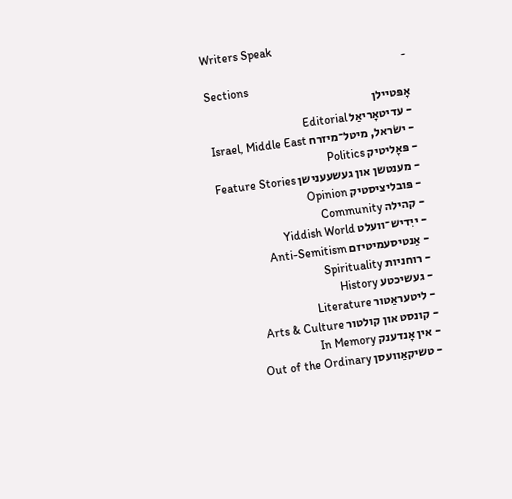Writers Speak
-
Sections
אָפּטיילן
- עדיטאָריאַל Editorial
- ישׂראל, מיטל־מיזרח Israel, Middle East
- פּאָליטיק Politics
- מענטשן און געשעענישן Feature Stories
- פּובליציסטיק Opinion
- קהילה Community
- ייִדיש־וועלט Yiddish World
- אַנטיסעמיטיזם Anti-Semitism
- רוחניות Spirituality
- געשיכטע History
- ליטעראַטור Literature
- קונסט און קולטור Arts & Culture
- אין אָנדענק In Memory
- טשיקאַוועסן Out of the Ordinary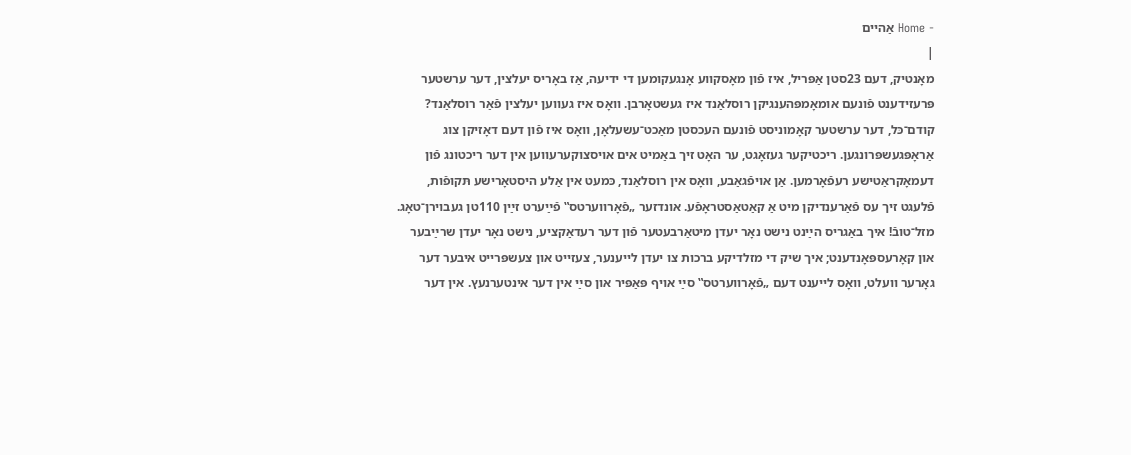- Home אַהיים
|
מאָנטיק, דעם 23סטן אַפּריל, איז פֿון מאָסקווע אָנגעקומען די ידיעה, אַז באָריס יעלצין, דער ערשטער פּרעזידענט פֿונעם אומאָמפּהענגיקן רוסלאַנד איז געשטאָרבן. וואָס איז געווען יעלצין פֿאַר רוסלאַנד? קודם־כּל, דער ערשטער קאָמוניסט פֿונעם העכסטן מאַכט־עשעלאָן, וואָס איז פֿון דעם דאָזיקן צוג אַראָפּגעשפּרונגען. ריכטיקער געזאָגט, ער האָט זיך באַמיט אים אויסצוקערעווען אין דער ריכטונג פֿון דעמאָקראַטישע רעפֿאָרמען. אַן אויפֿגאַבע, וואָס אין רוסלאַנד, כּמעט אין אַלע היסטאָרישע תּקופֿות, פֿלעגט זיך עס פֿאַרענדיקן מיט אַ קאַטאַסטראָפֿע. אונדזער „פֿאָרווערטס‟ פֿײַערט זײַן 110טן געבוירן־טאָג. מזל־טובֿ! איך באַגריס הײַנט נישט נאָר יעדן מיטאַרבעטער פֿון דער רעדאַקציע, נישט נאָר יעדן שרײַבער און קאָרעספּאָנדענט; איך שיק די מזלדיקע ברכות צו יעדן לייענער, צעזייט און צעשפּרייט איבער דער גאָרער וועלט, וואָס לייענט דעם „פֿאָרווערטס‟ סײַ אויף פּאַפּיר און סײַ אין דער אינטערנעץ. אין דער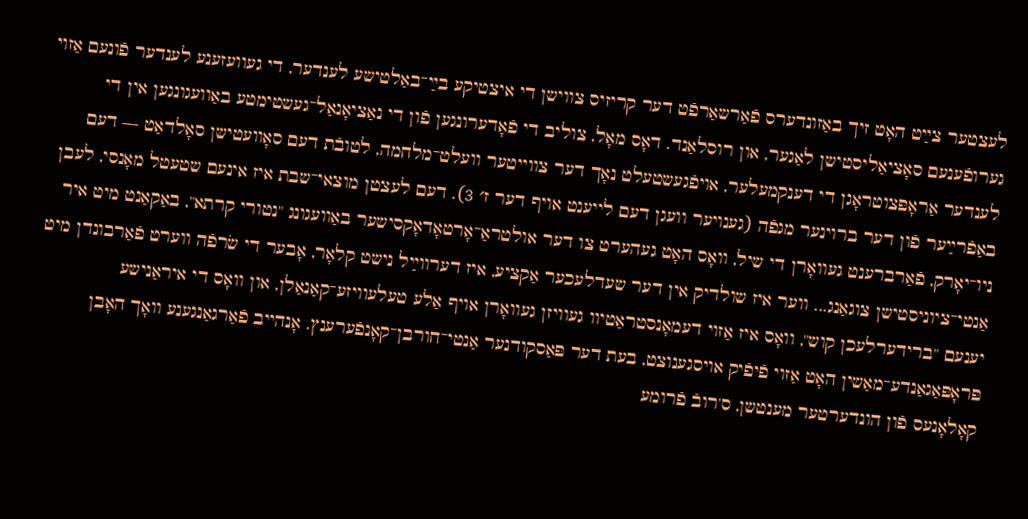לעצטער צײַט האָט זיך באַזונדערס פֿאַרשאַרפֿט דער קריזיס צווישן די איצטיקע בײַ־באַלטישע לענדער, די געוועזענע לענדער פֿונעם אַזוי גערופֿענעם סאָציאַליסטישן לאַגער, און רוסלאַנד. דאָס מאָל, צוליב די פֿאָדערונגען פֿון די נאַציאָנאַל־געשטימטע באַוועגונגען אין די לענדער אַראָפּצוטראָגן די דענקמעלער, אויפֿגעשטעלט נאָך דער צווייטער וועלט־מלחמה, לטובֿת דעם סאָוועטישן סאָלדאַט — דעם באַפֿרײַער פֿון דער ברוינער מגפֿה (גענויער וועגן דעם לייענט אויף דער ז׳ 3). דעם לעצטן מוצאי־שבת איז אינעם שטעטל מאָנסי, לעבן ניו־יאָרק, פֿאַרברענט געוואָרן די שיל, וואָס האָט געהערט צו דער אולטראַ־אָרטאָדאָקסישער באַוועגונג "נטורי קרתא", באַקאַנט מיט איר אַנטי־ציוניסטישן צוגאַנג... ווער איז שולדיק אין דער שעדלעכער אַקציע, איז דערווײַל נישט קלאָר, אָבער די שׂרפֿה ווערט פֿאַרבונדן מיט יענעם "ברידערלעכן קוש", וואָס איז אַזוי דעמאָנסטראַטיוו געוויזן געוואָרן אויף אַלע טעלעוויזע־קאַנאַלן, און וואָס די איראַנישע פּראָפּאַגאַנדע־מאַשין האָט אַזוי פֿיפֿיק אויסגענוצט, בעת דער פּאַסקודנער אַנטי־חורבן־קאָנפֿערענץ. אָנהייב פֿאַרגאַנגענע וואָך האָבן קאָלאָנעס פֿון הונדערטער מענטשן, ס'רובֿ פֿרומע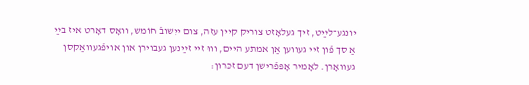יונגע־לײַט, זיך געלאָזט צוריק קיין עזה, צום ייִשובֿ חוֹמש, וואָס דאָרט איז בײַ אַ סך פֿון זיי געווען אַן אמתע היים, וווּ זיי זײַנען געבוירן און אויפֿגעוואַקסן געוואָרן. לאָמיר אָפּפֿרישן דעם זכּרון: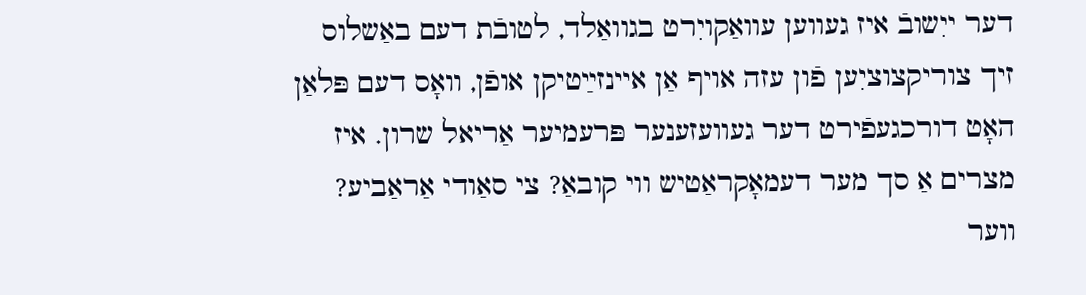דער ייִשובֿ איז געווען עוואַקויִרט בגוואַלד, לטובֿת דעם באַשלוס זיך צוריקצוציִען פֿון עזה אויף אַן איינזײַטיקן אופֿן, וואָס דעם פּלאַן האָט דורכגעפֿירט דער געוועזענער פּרעמיער אַריאל שרון. איז מצרים אַ סך מער דעמאָקראַטיש ווי קובאַ? צי סאַודי אַראַביע? ווער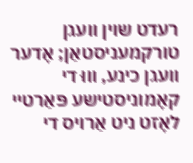רעדט שוין וועגן טורקמעניסטאַן; אָדער וועגן כינע, וווּ די קאָמוניסטישע פּאַרטיי לאָזט ניט אַרויס די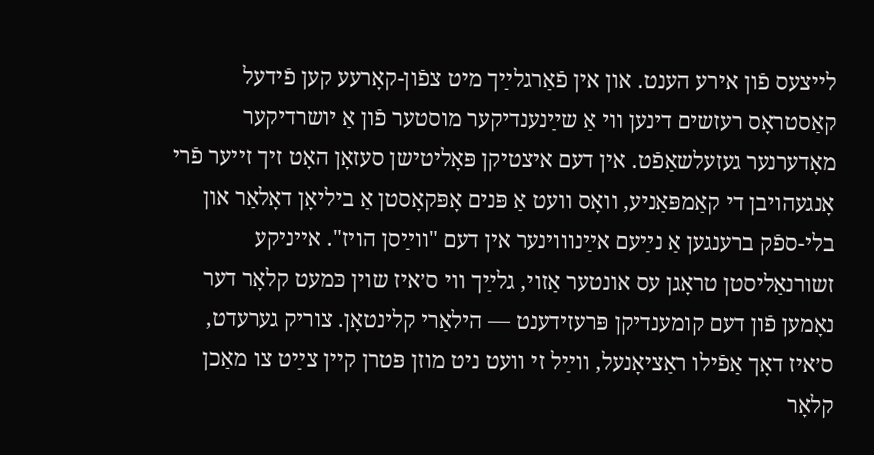לייצעס פֿון אירע הענט. און אין פֿאַרגלײַך מיט צפֿון-קאָרעע קען פֿידעל קאַסטראָס רעזשים דינען ווי אַ שײַנענדיקער מוסטער פֿון אַ יושרדיקער מאָדערנער געזעלשאַפֿט. אין דעם איצטיקן פּאָליטישן סעזאָן האָט זיך זייער פֿרי אָנגעהויבן די קאַמפּאַניע, וואָס וועט אַ פּנים אָפּקאָסטן אַ ביליאָן דאָלאַר און בלי-ספֿק ברענגען אַ נײַעם אײַנוווינער אין דעם "ווײַסן הויז". אייניקע זשורנאַליסטן טראָגן עס אונטער אַזוי, גלײַך ווי ס׳איז שוין כּמעט קלאָר דער נאָמען פֿון דעם קומענדיקן פּרעזידענט — הילאַרי קלינטאָן. צוריק גערעדט, ס׳איז דאָך אַפֿילו ראַציאָנעל, ווײַל זי וועט ניט מוזן פּטרן קיין צײַט צו מאַכן קלאָר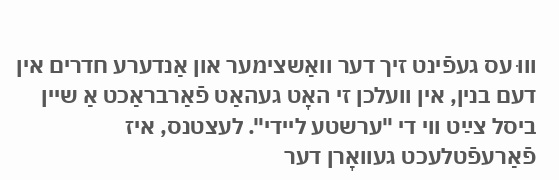וווּ עס געפֿינט זיך דער וואַשצימער און אַנדערע חדרים אין דעם בנין, אין וועלכן זי האָט געהאַט פֿאַרבראַכט אַ שיין ביסל צײַט ווי די "ערשטע ליידי". לעצטנס, איז פֿאַרעפֿטלעכט געוואָרן דער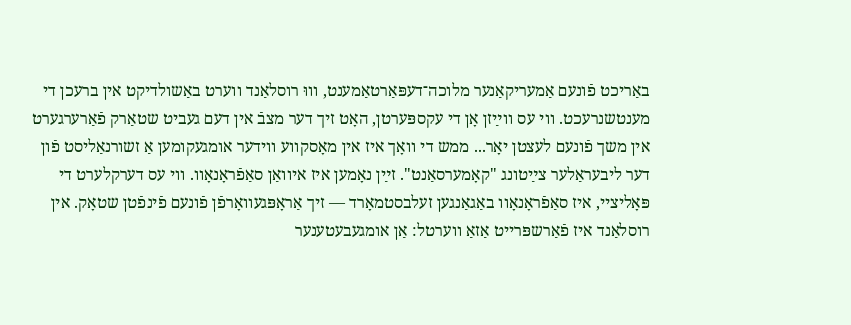באַריכט פֿונעם אַמעריקאַנער מלוכה־דעפּאַרטאַמענט, וווּ רוסלאַנד ווערט באַשולדיקט אין ברעכן די מענטשנרעכט. ווי עס ווײַזן אָן די עקספּערטן, האָט זיך דער מצבֿ אין דעם געביט שטאַרק פֿאַרערגערט אין משך פֿונעם לעצטן יאָר... ממש די וואָך איז אין מאָסקווע ווידער אומגעקומען אַ זשורנאַליסט פֿון דער ליבעראַלער צײַטונג "קאָמערסאַנט". זײַן נאָמען איז איוואַן סאַפֿראָנאָוו. ווי עס דערקלערט די פּאָליציי, איז סאַפֿראָנאָוו באַגאַנגען זעלבסטמאָרד — זיך אַראָפּגעוואָרפֿן פֿונעם פֿינפֿטן שטאָק. אין רוסלאַנד איז פֿאַרשפּרייט אַזאַ ווערטל: אַן אומגעבעטענער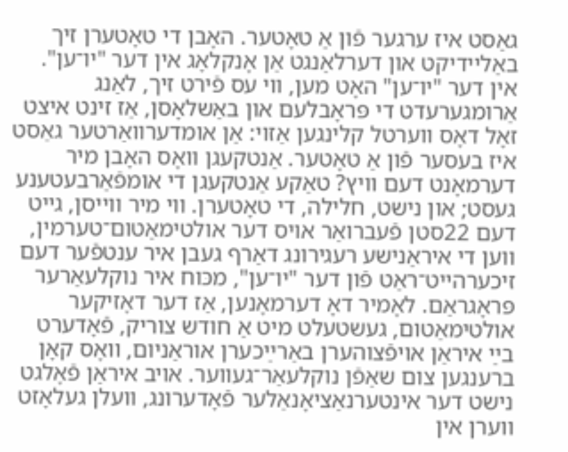גאַסט איז ערגער פֿון אַ טאָטער. האָבן די טאָטערן זיך באַליידיקט און דערלאַנגט אַן אָנקלאָג אין דער "יו־ען". אין דער "יו־ען" האָט מען, ווי עס פֿירט זיך, לאַנג אַרומגערעדט די פּראָבלעם און באַשלאָסן, אַז זינט איצט זאָל דאָס ווערטל קלינגען אַזוי: אַן אומדערוואַרטער גאַסט איז בעסער פֿון אַ טאָטער. אַנטקעגן וואָס האָבן מיר דערמאָנט דעם וויץ? טאַקע אַנטקעגן די אומפֿאַרבעטענע געסט; און נישט, חלילה, די טאָטערן. ווי מיר ווייסן, גייט דעם 22סטן פֿעברואַר אויס דער אולטימאַטום־טערמין, ווען די איראַנישע רעגירונג דאַרף געבן איר ענטפֿער דעם זיכערהייט־ראַט פֿון דער "יו־ען", מכּוח איר נוקלעאַרער פּראָגראַם. לאָמיר דאָ דערמאָנען, אַז דער דאָזיקער אולטימאַטום, געשטעלט מיט אַ חודש צוריק, פֿאָדערט בײַ איראַן אויפֿצוהערן באַרײַכערן אוראַניום, וואָס קאָן ברענגען צום שאַפֿן נוקלעאַר־געווער. אויב איראַן פֿאָלגט נישט דער אינטערנאַציאָנאַלער פֿאָדערונג, וועלן געלאָזט ווערן אין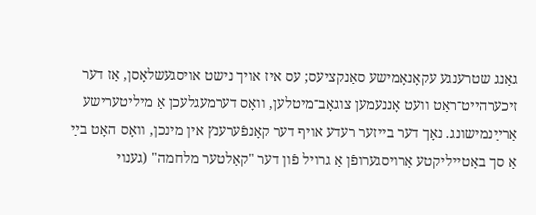גאַנג שטרענגע עקאָנאָמישע סאַנקציעס; עס איז אויך נישט אויסגעשלאָסן, אַז דער זיכערהייט־ראַט וועט אָננעמען צוגאָב־מיטלען, וואָס דערמעגלעכן אַ מיליטערישע אַרײַנמישונג. נאָך דער בייזער רעדע אויף דער קאָנפֿערענץ אין מינכן, וואָס האָט בײַ אַ סך באַטייליקטע אַרויסגערופֿן אַ גרויל פֿון דער "קאַלטער מלחמה" (גענוי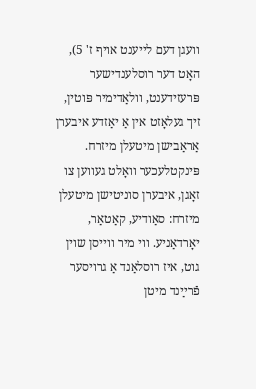וועגן דעם לייענט אויף ז' 5), האָט דער רוסלענדישער פּרעזידענט, וולאַדימיר פּוטין, זיך געלאָזט אין אַ יאַזדע איבערן אַראַבישן מיטעלן מיזרח. פּינקטלעכער וואָלט געווען צו זאָגן, איבערן סוניטישן מיטעלן מיזרח: סאַודיע, קאַטאַר, יאָרדאַניע. ווי מיר ווייסן שוין גוט, איז רוסלאַנד אַ גרויסער פֿרײַנד מיטן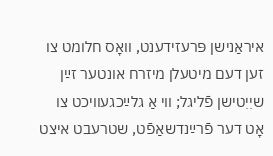איראַנישן פּרעזידענט, וואָס חלומט צו זען דעם מיטעלן מיזרח אונטער זײַן שיִיִטישן פֿליגל; ווי אַ גלײַכגעוויכט צו אָט דער פֿרײַנדשאַפֿט, שטרעבט איצט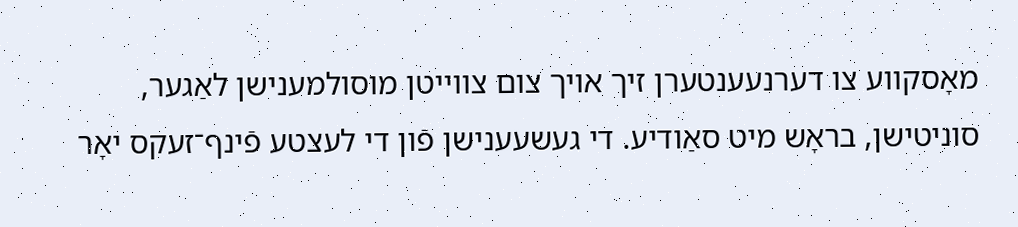מאָסקווע צו דערנעענטערן זיך אויך צום צווייטן מוסולמענישן לאַגער, סוניטישן, בראָש מיט סאַודיע. די געשעענישן פֿון די לעצטע פֿינף־זעקס יאָר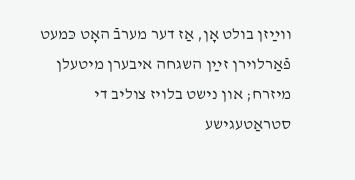ווײַזן בולט אָן, אַז דער מערבֿ האָט כּמעט פֿאַרלוירן זײַן השגחה איבערן מיטעלן מיזרח; און נישט בלויז צוליב די סטראַטעגישע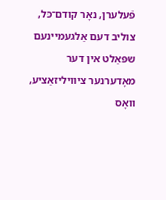פֿעלערן, נאָר קודם־כּל, צוליב דעם אַלגעמיינעם שפּאַלט אין דער מאָדערנער ציוויליזאַציע, וואָס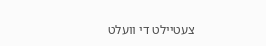צעטיילט די וועלט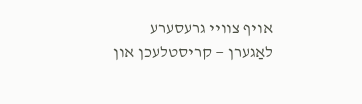אויף צוויי גרעסערע לאַגערן — קריסטלעכן און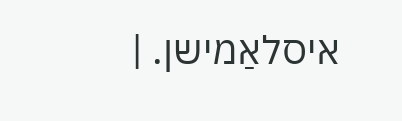איסלאַמישן. |